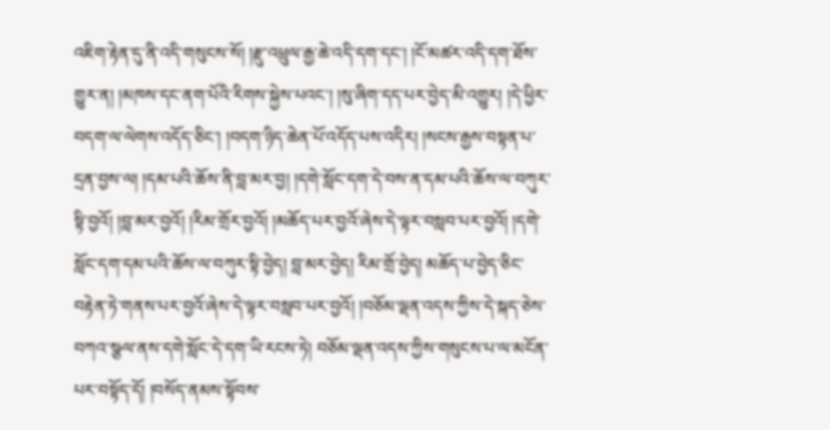འཇིག་རྟེན་དུ་ནི་འདི་གསུངས་སོ། །རྫུ་འཕྲུལ་རྒྱ་ཆེ་འདི་དག་དང་། །ངོ་མཚར་འདི་དག་ཐོས་གྱུར་ན། །མཁས་དང་ནག་པོའི་རིགས་སྐྱེས་པའང་། །སུ་ཞིག་དད་པར་བྱེད་མི་འགྱུར། །དེ་ཕྱིར་བདག་ལ་ལེགས་འདོད་ཅིང་། །བདག་ཉིད་ཆེན་པོ་འདོད་པས་འདིར། །སངས་རྒྱས་བསྟན་པ་དྲན་བྱས་ལ། །དམ་པའི་ཆོས་ནི་བླ་མར་བྱ། །དགེ་སློང་དག་དེ་བས་ན་དམ་པའི་ཆོས་ལ་བཀུར་སྟི་བྱའོ། །བླ་མར་བྱའོ། །རིམ་གྲོར་བྱའོ། །མཆོད་པར་བྱའོ་ཞེས་དེ་ལྟར་བསླབ་པར་བྱའོ། །དགེ་སློང་དག་དམ་པའི་ཆོས་ལ་བཀུར་སྟི་བྱེད། བླ་མར་བྱེད། རིམ་གྲོ་བྱེད། མཆོད་པ་བྱེད་ཅིང་བརྟེན་ཏེ་གནས་པར་བྱའོ་ཞེས་དེ་ལྟར་བསླབ་པར་བྱའོ། །བཅོམ་ལྡན་འདས་ཀྱིས་དེ་སྐད་ཅེས་བཀའ་སྩལ་ནས་དགེ་སློང་དེ་དག་ཡི་རངས་ཏེ། བཅོམ་ལྡན་འདས་ཀྱིས་གསུངས་པ་ལ་མངོན་པར་བསྟོད་དོ། །བསོད་ནམས་སྟོབས་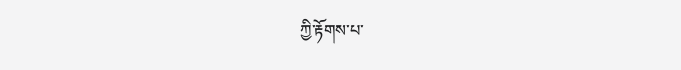ཀྱི་རྟོགས་པ་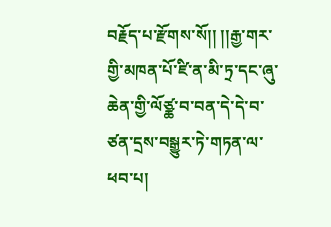བརྗོད་པ་རྫོགས་སོ།། །།རྒྱ་གར་གྱི་མཁན་པོ་ཛི་ན་མི་ཏྲ་དང་ཞུ་ཆེན་གྱི་ལོཙྪ་བ་བན་དེ་དེ་བ་ཙན་དྲས་བསྒྱུར་ཏེ་གཏན་ལ་ཕབ་པ།